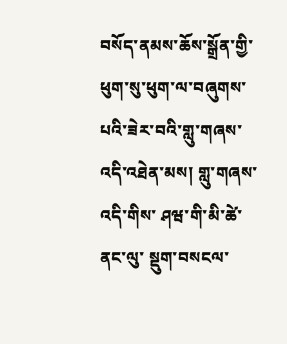བསོད་ནམས་ཆོས་སྒྲོན་གྱི་ ཕུག་སུ་ཕུག་ལ་བཞུགས་པའི་ཟེར་བའི་གླུ་གཞས་འདི་འཐེན་མས། གླུ་གཞས་འདི་གིས་ ཤཝ་གི་མི་ཚེ་ནང་ལུ་ སྡུག་བསངལ་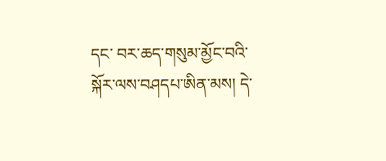དང་ བར་ཆད་གསུམ་མྱོང་བའི་སྐོར་ལས་བཤདཔ་ཨིན་མས། དེ་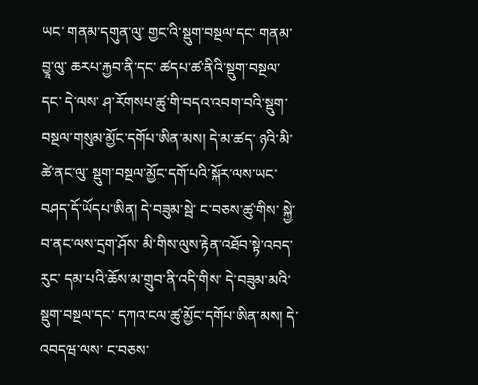ཡང་ གནམ་དགུན་ལུ་ གྱང་འི་སྡུག་བསྔལ་དང་ གནམ་བྱཱ་ལུ་ ཆརཔ་རྐྱབ་ནི་དང་ ཚདཔ་ཚ་ནིའི་སྡུག་བསྔལ་དང་ དེ་ལས་ ཤ་རོགསཔ་ཚུ་གི་བདའ་འབག་བའི་སྡུག་བསྔལ་གསུམ་མྱོང་དགོཔ་ཨིན་མས། དེ་མ་ཚད་ ཉའི་མི་ཚེ་ནང་ལུ་ སྡུག་བསྔལ་མྱོང་དགོ་པའི་སྐོར་ལས་ཡང་བཤད་དོ་ཡོདཔ་ཨིན། དེ་བཟུམ་སྦེ་ ང་བཅས་ཚུ་གིས་ སྐྱེ་བ་ནང་ལས་དྲག་ཤོས་ མི་གིས་ལུས་རྟེན་འཐོབ་སྟེ་འབད་རུང་ དམ་པའི་ཆོས་མ་གྲུབ་ནི་འདི་གིས་ དེ་བཟུམ་མའི་ སྡུག་བསྔལ་དང་ དཀའ་ངལ་ཚུ་མྱོང་དགོཔ་ཨིན་མས། དེ་འབདཝ་ལས་ ང་བཅས་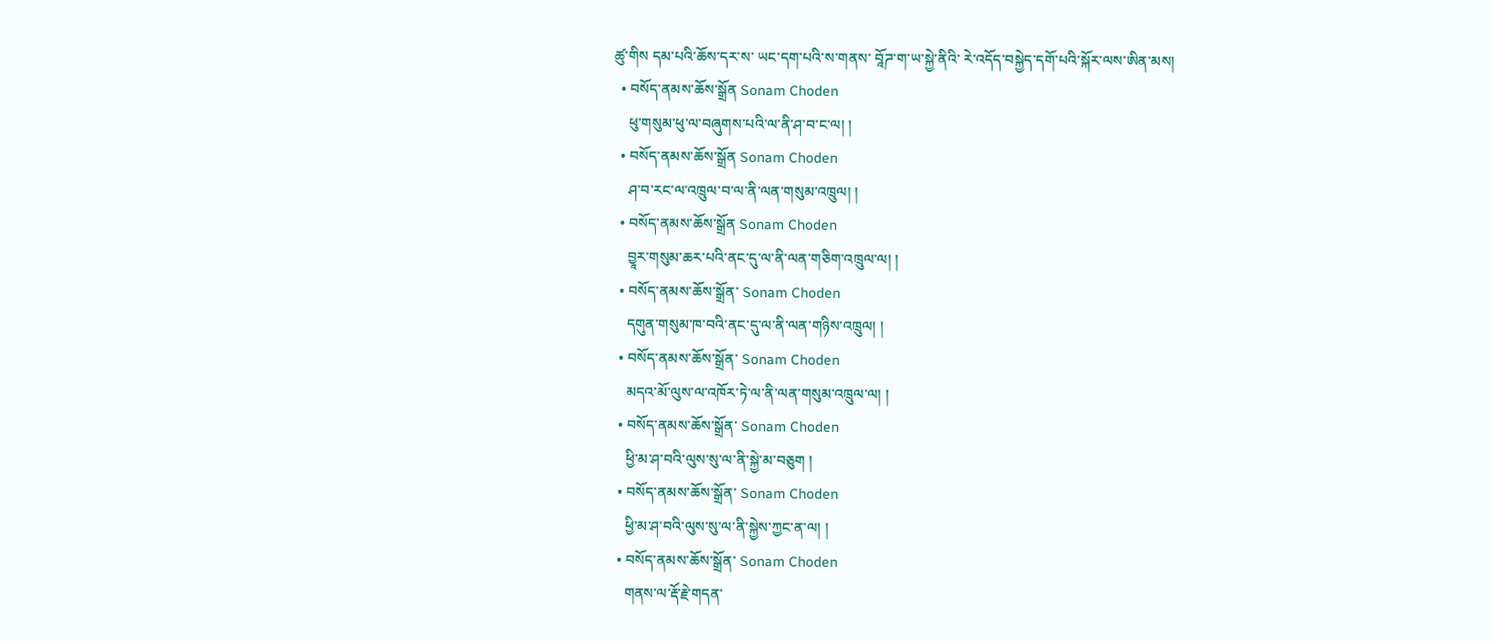ཚུ་གིས དམ་པའི་ཆོས་དར་ས་ ཡང་དག་པའི་ས་གནས་ བཱོཌ་ག་ཡ་སྐྱེ་ནིའི་ རེ་འདོད་བསྐྱེད་དགོ་པའི་སྐོར་ལས་ཨིན་མས།
  • བསོད་ནམས་ཆོས་སྒྲོན Sonam Choden
    ཕུ་གསུམ་ཕུ་ལ་བཞུགས་པའི་ལ་ནི་ཤ་བ་ང་ལ། །
  • བསོད་ནམས་ཆོས་སྒྲོན Sonam Choden
    ཤ་བ་རང་ལ་འཁྲུལ་བ་ལ་ནི་ལན་གསུམ་འཁྲུལ། །
  • བསོད་ནམས་ཆོས་སྒྲོན Sonam Choden
    བྱཱར་གསུམ་ཆར་པའི་ནང་དུ་ལ་ནི་ལན་གཅིག་འཁྲུལ་ལ། །
  • བསོད་ནམས་ཆོས་སྒྲོན་ Sonam Choden
    དགུན་གསུམ་ཁ་བའི་ནང་དུ་ལ་ནི་ལན་གཉིས་འཁྲུལ། །
  • བསོད་ནམས་ཆོས་སྒྲོན་ Sonam Choden
    མདའ་མོ་ལུས་ལ་འཁོར་ཏེ་ལ་ནི་ལན་གསུམ་འཁྲུལ་ལ། །
  • བསོད་ནམས་ཆོས་སྒྲོན་ Sonam Choden
    ཕྱི་མ་ཤ་བའི་ལུས་སུ་ལ་ནི་སྐྱེ་མ་བཅུག །
  • བསོད་ནམས་ཆོས་སྒྲོན་ Sonam Choden
    ཕྱི་མ་ཤ་བའི་ལུས་སུ་ལ་ནི་སྐྱེས་ཀྱང་ན་ལ། །
  • བསོད་ནམས་ཆོས་སྒྲོན་ Sonam Choden
    གནས་ལ་རྡོ་རྗེ་གདན་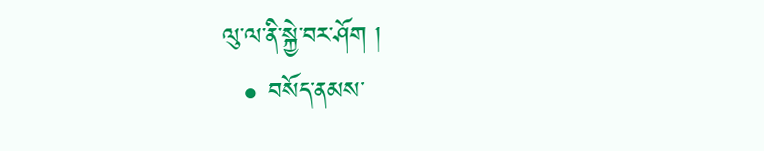ལུ་ལ་ནི་སྐྱེ་བར་ཤོག །
  • བསོད་ནམས་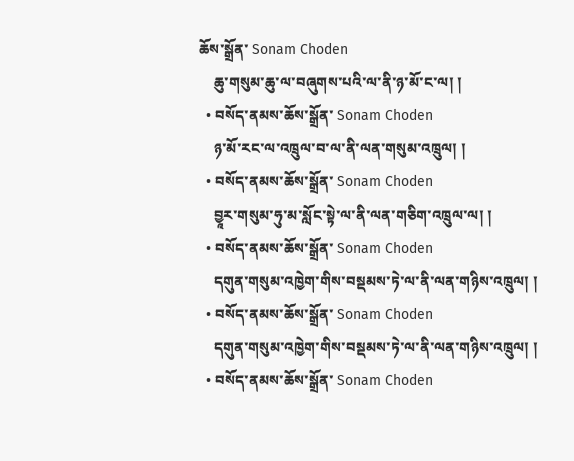ཆོས་སྒྲོན་ Sonam Choden
    ཆུ་གསུམ་ཆུ་ལ་བཞུགས་པའི་ལ་ནི་ཉ་མོ་ང་ལ། །
  • བསོད་ནམས་ཆོས་སྒྲོན་ Sonam Choden
    ཉ་མོ་རང་ལ་འཁྲུལ་བ་ལ་ནི་ལན་གསུམ་འཁྲུལ། །
  • བསོད་ནམས་ཆོས་སྒྲོན་ Sonam Choden
    བྱཱར་གསུམ་ཧུ་མ་སློང་སྟེ་ལ་ནི་ལན་གཅིག་འཁྲུལ་ལ། །
  • བསོད་ནམས་ཆོས་སྒྲོན་ Sonam Choden
    དགུན་གསུམ་འཁྱེག་གིས་བསྡམས་ཏེ་ལ་ནི་ལན་གཉིས་འཁྲུལ། །
  • བསོད་ནམས་ཆོས་སྒྲོན་ Sonam Choden
    དགུན་གསུམ་འཁྱེག་གིས་བསྡམས་ཏེ་ལ་ནི་ལན་གཉིས་འཁྲུལ། །
  • བསོད་ནམས་ཆོས་སྒྲོན་ Sonam Choden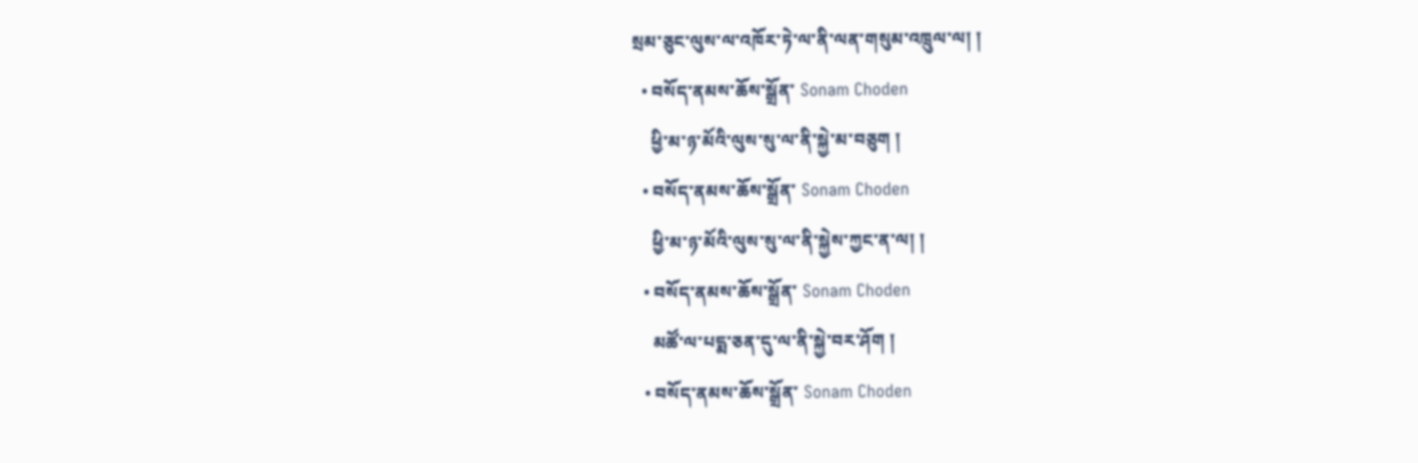སྲམ་ཅུང་ལུས་ལ་འཁོར་ཏེ་ལ་ནི་ལན་གསུམ་འཁྲུལ་ལ། །
  • བསོད་ནམས་ཆོས་སྒྲོན་ Sonam Choden
    ཕྱི་མ་ཉ་མོའི་ལུས་སུ་ལ་ནི་སྐྱེ་མ་བཅུག །
  • བསོད་ནམས་ཆོས་སྒྲོན་ Sonam Choden
    ཕྱི་མ་ཉ་མོའི་ལུས་སུ་ལ་ནི་སྐྱེས་ཀྱང་ན་ལ། །
  • བསོད་ནམས་ཆོས་སྒྲོན་ Sonam Choden
    མཚོ་ལ་པདྨ་ཅན་དུ་ལ་ནི་སྐྱེ་བར་ཤོག །
  • བསོད་ནམས་ཆོས་སྒྲོན་ Sonam Choden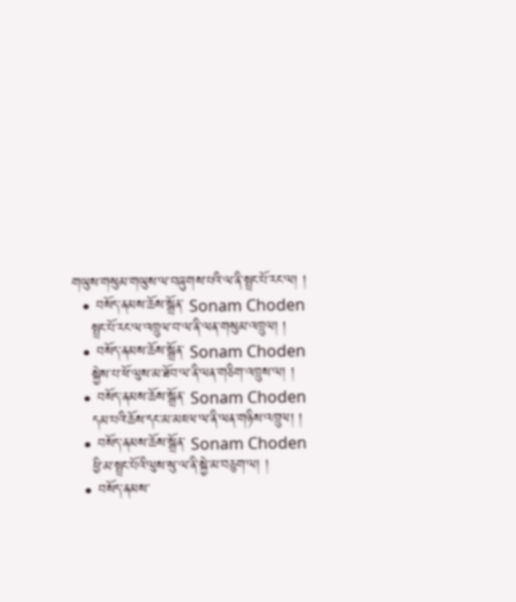གཡུས་གསུམ་གཡུས་ལ་བཞུགས་པའི་ལ་ནི་སྤྲང་པོ་རང་ལ། །
  • བསོད་ནམས་ཆོས་སྒྲོན་ Sonam Choden
    སྤྲང་པོ་རང་ལ་འཁྲུལ་བ་ལ་ནི་ལན་གསུམ་འཁྲུལ། །
  • བསོད་ནམས་ཆོས་སྒྲོན་ Sonam Choden
    སྐྱེས་པ་ཕོ་ལུས་མ་ཐོབ་ལ་ནི་ལན་གཅིག་འཁྲུས་ལ། །
  • བསོད་ནམས་ཆོས་སྒྲོན་ Sonam Choden
    དམ་པའི་ཆོས་དང་མ་མཇལ་ལ་ནི་ལན་གཉིས་འཁྲུལ། །
  • བསོད་ནམས་ཆོས་སྒྲོན་ Sonam Choden
    ཕྱི་མ་སྤྲང་པོའི་ལུས་སུ་ལ་ནི་སྐྱེ་མ་བཅུག་ལ། །
  • བསོད་ནམས་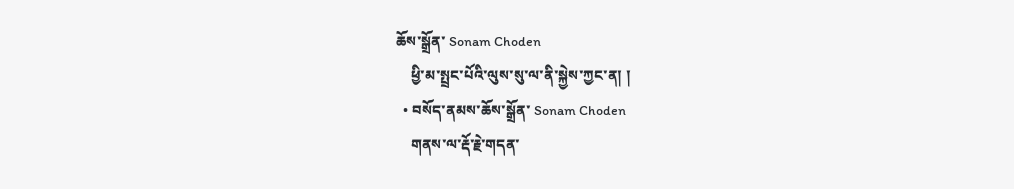ཆོས་སྒྲོན་ Sonam Choden
    ཕྱི་མ་སྤྲང་པོའི་ལུས་སུ་ལ་ནི་སྐྱེས་ཀྱང་ན། །
  • བསོད་ནམས་ཆོས་སྒྲོན་ Sonam Choden
    གནས་ལ་རྡོ་རྗེ་གདན་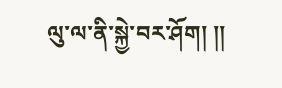ལུ་ལ་ནི་སྐྱེ་བར་ཤོག། །།